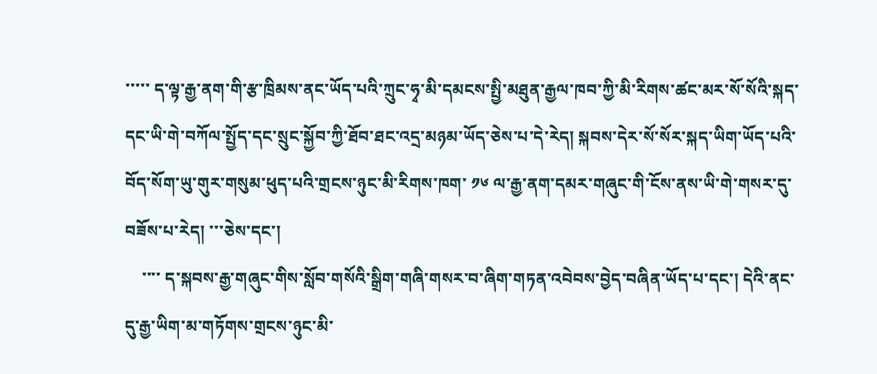་་་་་ ད་ལྟ་རྒྱ་ནག་གི་རྩ་ཁྲིམས་ནང་ཡོད་པའི་ཀྲུང་ཧྭ་མི་དམངས་སྤྱི་མཐུན་རྒྱལ་ཁབ་ཀྱི་མི་རིགས་ཚང་མར་སོ་སོའི་སྐད་དང་ཡི་གེ་བཀོལ་སྤྱོད་དང་སྲུང་སྐྱོབ་ཀྱི་ཐོབ་ཐང་འདྲ་མཉམ་ཡོད་ཅེས་པ་དེ་རེད། སྐབས་དེར་སོ་སོར་སྐད་ཡིག་ཡོད་པའི་བོད་སོག་ཡུ་གུར་གསུམ་ཕུད་པའི་གྲངས་ཉུང་མི་རིགས་ཁག་ ༡༦ ལ་རྒྱ་ནག་དམར་གཞུང་གི་ངོས་ནས་ཡི་གེ་གསར་དུ་བཟོས་པ་རེད། ་་་ཅེས་དང་།
    ་་་་ ད་སྐབས་རྒྱ་གཞུང་གིས་སློབ་གསོའི་སྒྲིག་གཞི་གསར་བ་ཞིག་གཏན་འབེབས་བྱེད་བཞིན་ཡོད་པ་དང་། དེའི་ནང་དུ་རྒྱ་ཡིག་མ་གཏོགས་གྲངས་ཉུང་མི་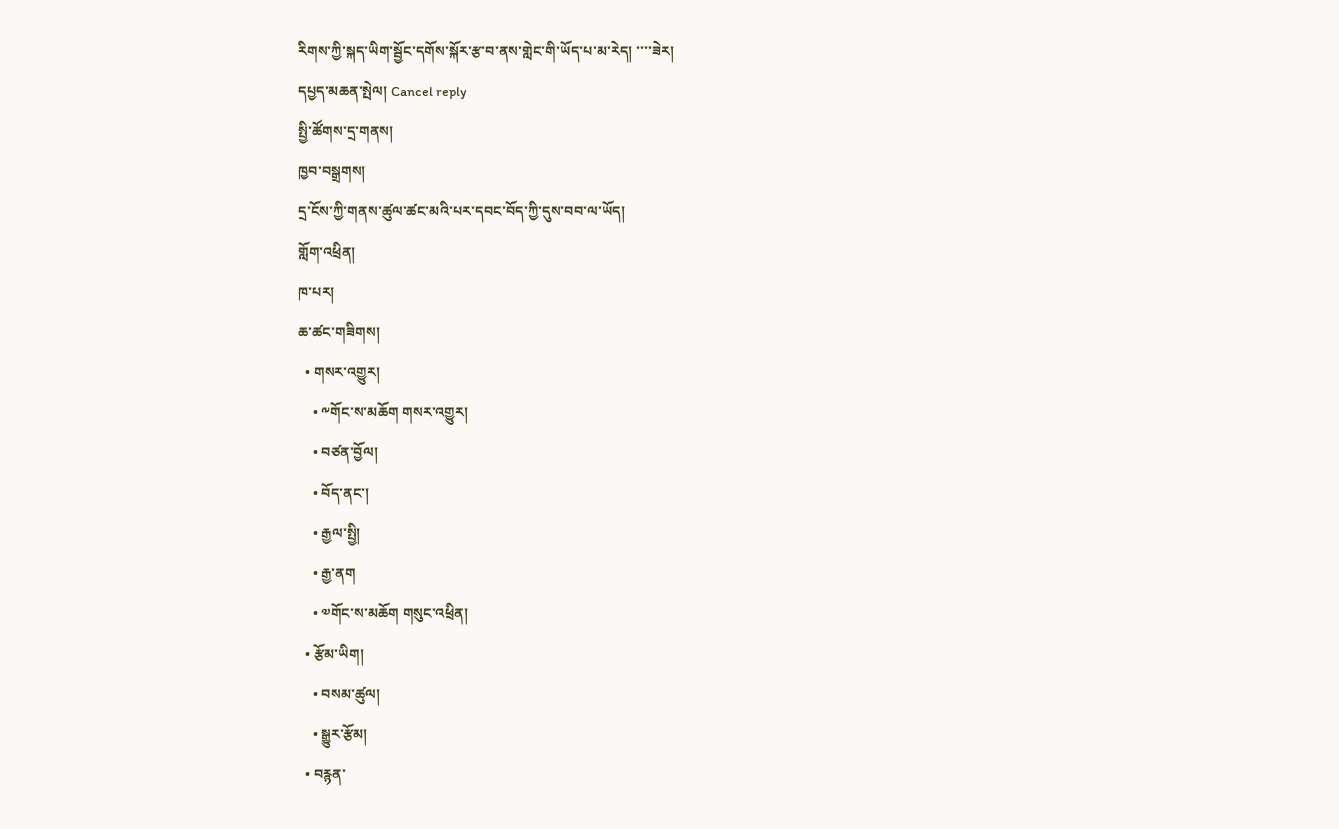རིགས་ཀྱི་སྐད་ཡིག་སྦྱོང་དགོས་སྐོར་རྩ་བ་ནས་གླེང་གི་ཡོད་པ་མ་རེད། ་་་་ཟེར།
དཔྱད་མཆན་སྤེལ། Cancel reply
སྤྱི་ཚོགས་དྲ་གནས།
ཁྱབ་བསྒྲགས།
དྲ་ངོས་ཀྱི་གནས་ཚུལ་ཚང་མའི་པར་དབང་བོད་ཀྱི་དུས་བབ་ལ་ཡོད།
གློག་འཕྲིན།
ཁ་པར།
ཆ་ཚང་གཟིགས།
  • གསར་འགྱུར།
    • ༸གོང་ས་མཆོག གསར་འགྱུར།
    • བཙན་བྱོལ།
    • བོད་ནང་།
    • རྒྱལ་སྤྱི།
    • རྒྱ་ནག
    • ༧གོང་ས་མཆོག གསུང་འཕྲིན།
  • རྩོམ་ཡིག།
    • བསམ་ཚུལ།
    • སྒྱུར་རྩོམ།
  • བརྙན་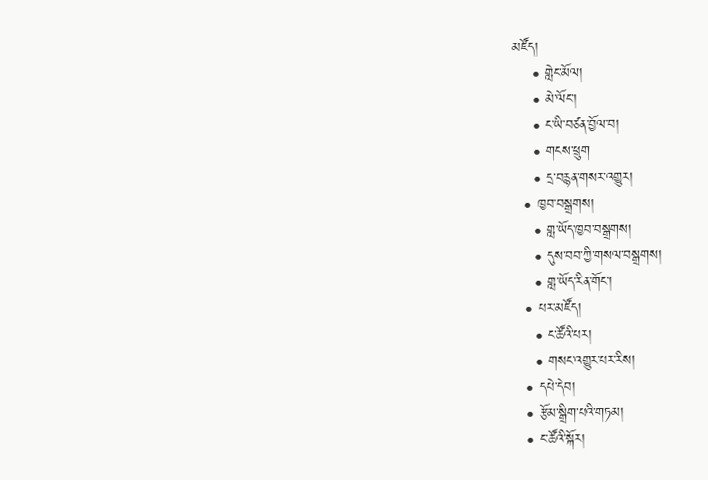མཛོད།
    • གླེང་མོལ།
    • མེ་ལོང་།
    • ང་ཡི་བཙན་བྱོལ་བ།
    • གངས་ཕྲུག
    • དྲ་བརྙན་གསར་འགྱུར།
  • ཁྱབ་བསྒྲགས།
    • གླ་ཡོད་ཁྱབ་བསྒྲགས།
    • དུས་བབ་ཀྱི་གསལ་བསྒྲགས།
    • གླ་ཡོད་རིན་གོང་།
  • པར་མཛོད།
    • ང་ཚོའི་པར།
    • གསང་འགྱུར་པར་རིས།
  • དཔེ་དེབ།
  • རྩོམ་སྒྲིག་པའི་གཏམ།
  • ང་ཚོའི་སྐོར།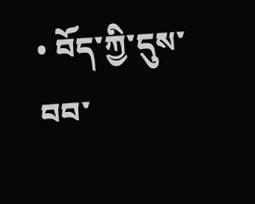• བོད་ཀྱི་དུས་བབ་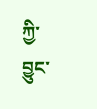ཀྱི་བྱུང་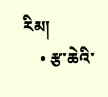རིམ།
    • རྩ་ཆེའི་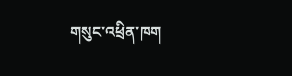གསུང་འཕྲིན་ཁག